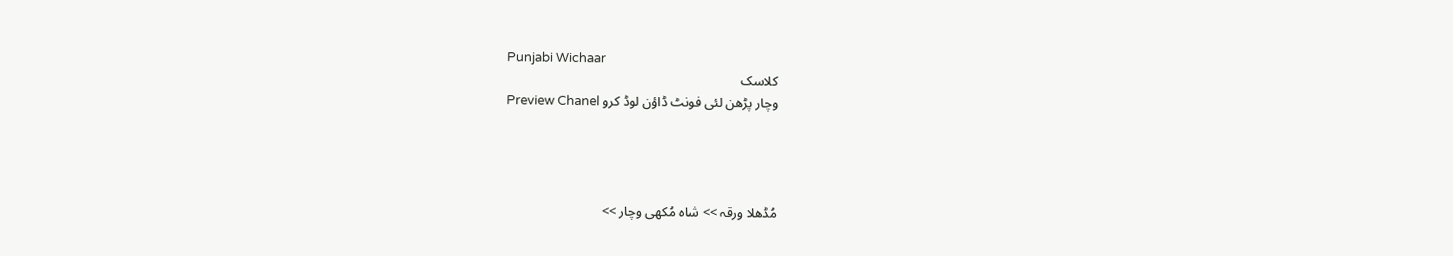Punjabi Wichaar
کلاسک
وچار پڑھن لئی فونٹ ڈاؤن لوڈ کرو Preview Chanel




مُڈھلا ورقہ >> شاہ مُکھی وچار >>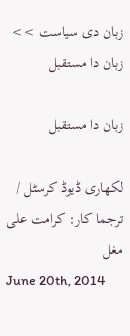زبان دی سیاست >> زبان دا مستقبل

زبان دا مستقبل

لکھاری ڈیوڈ کرسٹل / ترجما کار: کرامت علی مغل
June 20th, 2014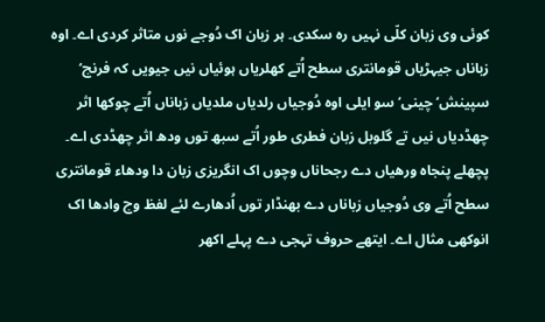کوئی وی زبان کلّی نہیں رہ سکدی۔ ہر زبان اک دُوجے نوں متاثر کردی اے۔ اوہ زباناں جیہڑیاں قومانتری سطح اُتے کھلریاں ہوئیاں نیں جیویں کہ فرنچ‘ سپینش‘ چینی‘ سو ایلی اوہ دُوجیاں رلدیاں ملدیاں زباناں اُتے چوکھا اثر چھڈدیاں نیں تے گلوبل زبان فطری طور اُتے سبھ توں ودھ اثر چھڈدی اے۔
پچھلے پنجاہ ورھیاں دے رجحاناں وچوں اک انگریزی زبان دا ودھاء قومانتری سطح اُتے وی دُوجیاں زباناں دے بھنڈار توں اُدھارے لئے لفظ وچ وادھا اک انوکھی مثال اے۔ ایتھے حروف تہجی دے پہلے اکھر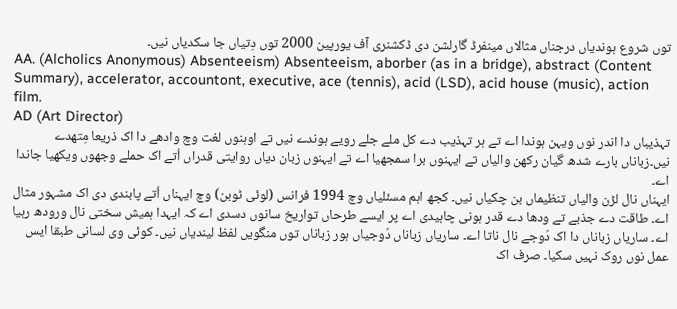توں شروع ہوندیاں درجناں مثالاں مینفرڈ گارلشن دی ڈکشنری آف یورپین 2000 توں دِتیاں جا سکدیاں نیں۔
AA. (Alcholics Anonymous) Absenteeism) Absenteeism, aborber (as in a bridge), abstract (Content Summary), accelerator, accountont, executive, ace (tennis), acid (LSD), acid house (music), action film.
AD (Art Director)
تہذیباں دا اندر نوں ویہن ہوندا اے تے ہر تہذیب دے کل ملے جلے رویے ہوندے نیں تے اوہنوں لغت وچ وادھے دا اک ذریعا مِتھدے نیں۔زباناں بارے شدھ گیان رکھن والیاں تے ایہنوں برا سمجھیا اے تے ایہنوں زبان دیاں روایتی قدراں اُتے اک حملے وجھوں ویکھیا جاندا اے۔
ایہناں نال لڑن والیاں تنظیماں بن چکیاں نیں۔ کجھ اہم مسئلیاں وچ 1994 فرانس (لوئی ٹوبن) وچ ایہناں اُتے پابندی دی اک مشہور مثال اے۔ طاقت دے جذبے تے ودھا دے قدر ہونی چاہیدی اے پر ایسے طرحاں تواریخ سانوں دسدی اے کہ ایہدا ہمیش سختی نال ورودھ رہیا اے۔ ساریاں زباناں دا اک دُوجے نال ناتا اے۔ ساریاں زباناں دُوجیاں ہور زباناں توں منگویں لفظ لیندیاں نیں۔ کوئی وی لسانی طبقا ایس عمل نوں روک نہیں سکیا۔ صرف اک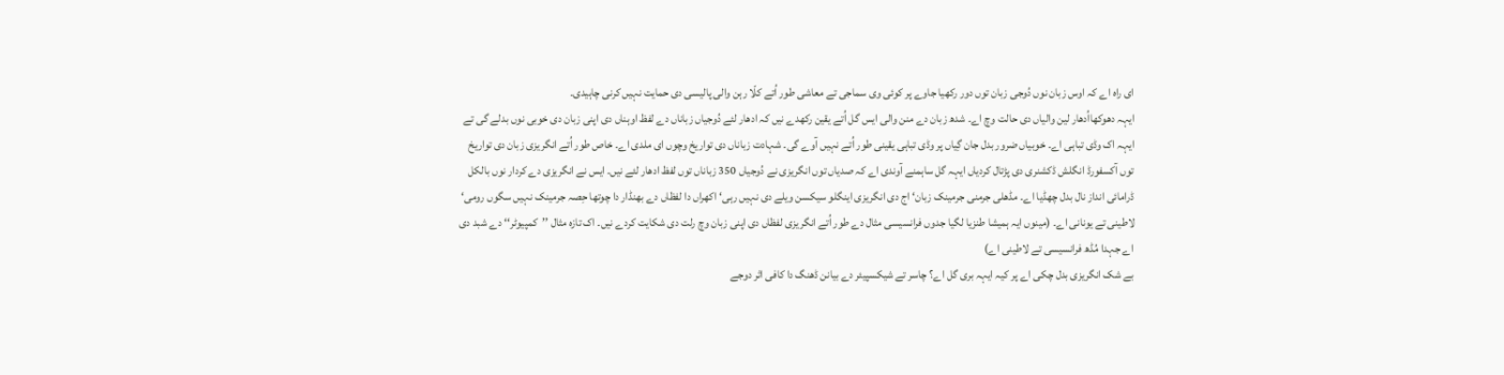ای راہ اے کہ اوس زبان نوں دُوجی زبان توں دور رکھیا جاوے پر کوئی وی سماجی تے معاشی طور اُتے کلّا رہن والی پالیسی دی حمایت نہیں کرنی چاہیدی۔
ایہہ دھوکھااُدھار لین والیاں دی حالت وچ اے۔ شدھ زبان دے منن والی ایس گل اُتے یقین رکھدے نیں کہ ادھار لئے دُوجیاں زباناں دے لفظ اوہناں دی اپنی زبان دی خوبی نوں بدلے گی تے ایہہ اک وڈی تباہی اے۔ خوبیاں ضرور بدل جان گِیاں پر وڈی تباہی یقینی طور اُتے نہیں آوے گی۔ شہادت زباناں دی تواریخ وچوں ای ملدی اے۔ خاص طور اُتے انگریزی زبان دی تواریخ توں آکسفورڈ انگلش ڈکشنری دی پڑتال کردیاں ایہہ گل ساہمنے آوندی اے کہ صدیاں توں انگریزی نے دُوجیاں 350 زباناں توں لفظ ادھار لئے نیں۔ ایس نے انگریزی دے کردار نوں بالکل ڈرامائی انداز نال بدل چھڈیا اے۔ مڈھلی جرمنی جرمینک زبان‘ اج دی انگریزی اینگلو سیکسن ویلے دی نہیں رہی‘ اکھراں دا لفظاں دے بھنڈار دا چوتھا حِصہ جرمینک نہیں سگوں رومی‘ لاطینی تے یونانی اے۔ (مینوں ایہ ہمیشا طنزیا لگیا جدوں فرانسیسی مثال دے طور اُتے انگریزی لفظاں دی اپنی زبان وچ رلت دی شکایت کردے نیں۔ اک تازہ مثال ’’کمپیوٹر‘‘ دے شبد دی اے جہدا مُڈھ فرانسیسی تے لاطینی اے)
بے شک انگریزی بدل چکی اے پر کیہ ایہہ بری گل اے؟ چاسر تے شیکسپیئر دے بیانن ڈھنگ دا کافی اثر دوجے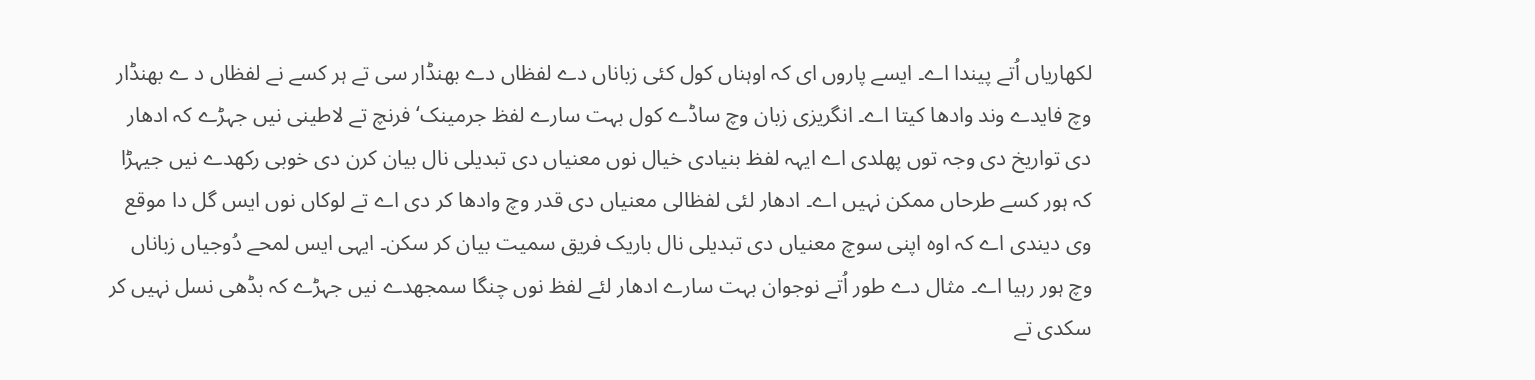لکھاریاں اُتے پیندا اے۔ ایسے پاروں ای کہ اوہناں کول کئی زباناں دے لفظاں دے بھنڈار سی تے ہر کسے نے لفظاں د ے بھنڈار وچ فایدے وند وادھا کیتا اے۔ انگریزی زبان وچ ساڈے کول بہت سارے لفظ جرمینک‘ فرنچ تے لاطینی نیں جہڑے کہ ادھار دی تواریخ دی وجہ توں پھلدی اے ایہہ لفظ بنیادی خیال نوں معنیاں دی تبدیلی نال بیان کرن دی خوبی رکھدے نیں جیہڑا کہ ہور کسے طرحاں ممکن نہیں اے۔ ادھار لئی لفظالی معنیاں دی قدر وچ وادھا کر دی اے تے لوکاں نوں ایس گل دا موقع وی دیندی اے کہ اوہ اپنی سوچ معنیاں دی تبدیلی نال باریک فریق سمیت بیان کر سکن۔ ایہی ایس لمحے دُوجیاں زباناں وچ ہور رہیا اے۔ مثال دے طور اُتے نوجوان بہت سارے ادھار لئے لفظ نوں چنگا سمجھدے نیں جہڑے کہ بڈھی نسل نہیں کر سکدی تے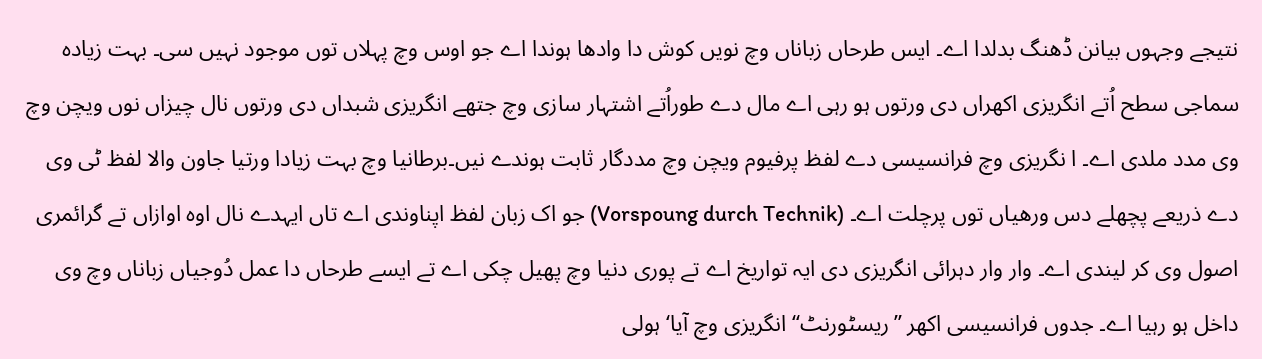نتیجے وجہوں بیانن ڈھنگ بدلدا اے۔ ایس طرحاں زباناں وچ نویں کوش دا وادھا ہوندا اے جو اوس وچ پہلاں توں موجود نہیں سی۔ بہت زیادہ سماجی سطح اُتے انگریزی اکھراں دی ورتوں ہو رہی اے مال دے طوراُتے اشتہار سازی وچ جتھے انگریزی شبداں دی ورتوں نال چیزاں نوں ویچن وچ وی مدد ملدی اے۔ ا نگریزی وچ فرانسیسی دے لفظ پرفیوم ویچن وچ مددگار ثابت ہوندے نیں۔برطانیا وچ بہت زیادا ورتیا جاون والا لفظ ٹی وی دے ذریعے پچھلے دس ورھیاں توں پرچلت اے۔ (Vorspoung durch Technik) جو اک زبان لفظ اپناوندی اے تاں ایہدے نال اوہ اوازاں تے گرائمری اصول وی کر لیندی اے۔ وار وار دہرائی انگریزی دی ایہ تواریخ اے تے پوری دنیا وچ پھیل چکی اے تے ایسے طرحاں دا عمل دُوجیاں زباناں وچ وی داخل ہو رہیا اے۔ جدوں فرانسیسی اکھر ’’ریسٹورنٹ‘‘ انگریزی وچ آیا‘ ہولی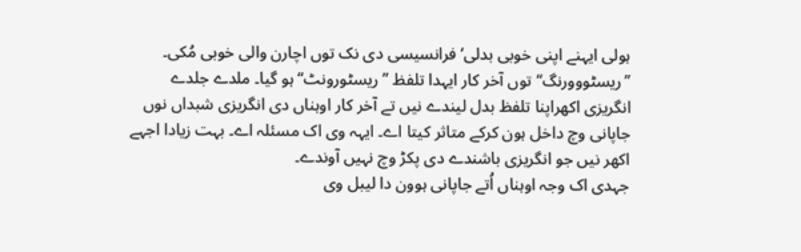ہولی ایہنے اپنی خوبی بدلی‘ فرانسیسی دی نک توں اچارن والی خوبی مُکی۔ ’’ریسٹووورنگ‘‘ توں آخر کار ایہدا تلفظ ’’ریسٹورونٹ‘‘ ہو گیا۔ ملدے جلدے انگریزی اکھراپنا تلفظ بدل لیندے نیں تے آخر کار اوہناں دی انگریزی شبداں نوں جاپانی وچ داخل ہون کرکے متاثر کیتا اے۔ ایہہ وی اک مسئلہ اے۔ بہت زیادا اجہے اکھر نیں جو انگریزی باشندے دی پکڑ وچ نہیں آوندے۔
جہدی اک وجہ اوہناں اُتے جاپانی ہوون دا لیبل وی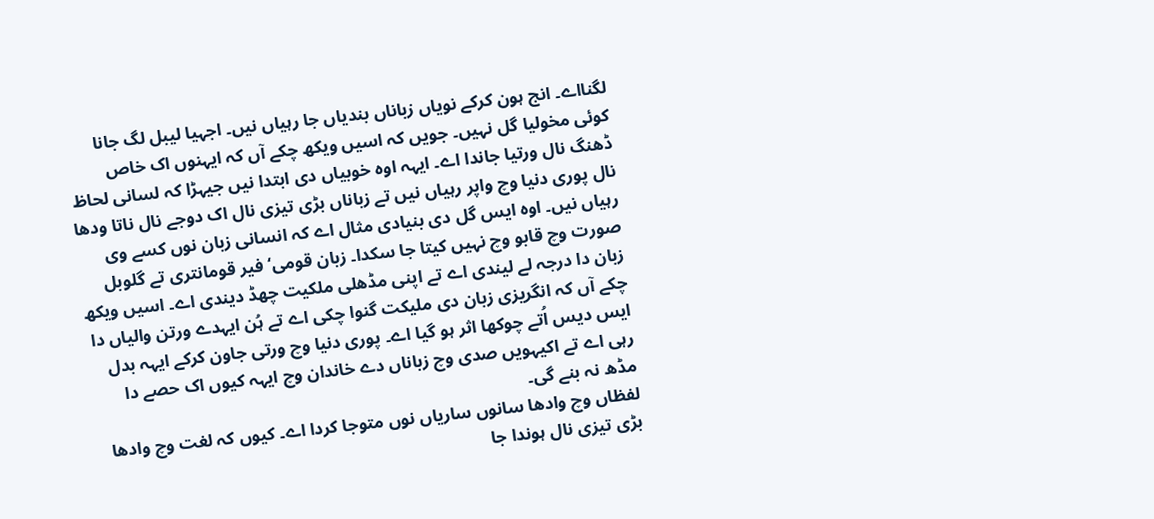لگنااے۔ انج ہون کرکے نویاں زباناں بندیاں جا رہیاں نیں۔ اجہیا لیبل لگ جانا کوئی مخولیا گل نہیں۔ جویں کہ اسیں ویکھ چکے آں کہ ایہنوں اک خاص ڈھنگ نال ورتیا جاندا اے۔ ایہہ اوہ خوبیاں دی ابتدا نیں جیہڑا کہ لسانی لحاظ نال پوری دنیا وچ واپر رہیاں نیں تے زباناں بڑی تیزی نال اک دوجے نال ناتا ودھا رہیاں نیں۔ اوہ ایس گل دی بنیادی مثال اے کہ انسانی زبان نوں کسے وی صورت وچ قابو وچ نہیں کیتا جا سکدا۔ زبان قومی‘ فیر قومانتری تے گلوبل زبان دا درجہ لے لیندی اے تے اپنی مڈھلی ملکیت چھڈ دیندی اے۔ اسیں ویکھ چکے آں کہ انگریزی زبان دی ملیکت گنوا چکی اے تے ہُن ایہدے ورتن والیاں دا ایس دیس اُتے چوکھا اثر ہو گیا اے۔ پوری دنیا وچ ورتی جاون کرکے ایہہ بدل رہی اے تے اکیہویں صدی وچ زباناں دے خاندان وچ ایہہ کیوں اک حصے دا مڈھ نہ بنے گی۔
لفظاں وچ وادھا سانوں ساریاں نوں متوجا کردا اے۔ کیوں کہ لغت وچ وادھا بڑی تیزی نال ہوندا جا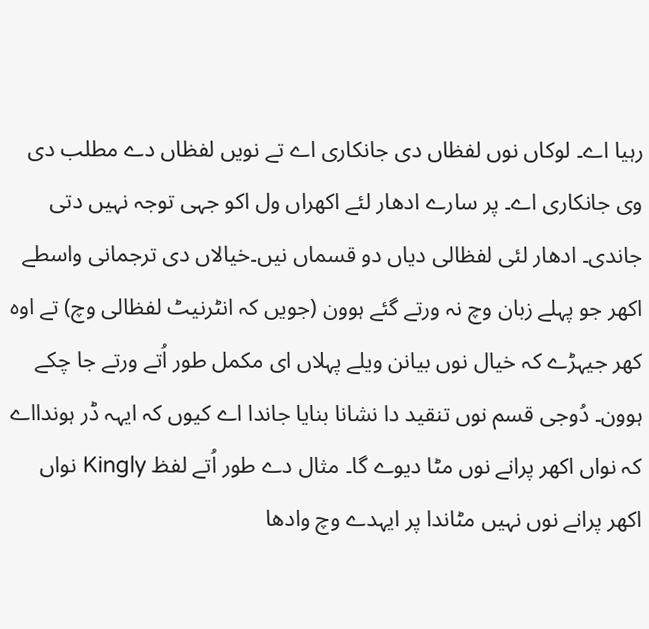رہیا اے۔ لوکاں نوں لفظاں دی جانکاری اے تے نویں لفظاں دے مطلب دی وی جانکاری اے۔ پر سارے ادھار لئے اکھراں ول اکو جہی توجہ نہیں دتی جاندی۔ ادھار لئی لفظالی دیاں دو قسماں نیں۔خیالاں دی ترجمانی واسطے اکھر جو پہلے زبان وچ نہ ورتے گئے ہوون (جویں کہ انٹرنیٹ لفظالی وچ) تے اوہ کھر جیہڑے کہ خیال نوں بیانن ویلے پہلاں ای مکمل طور اُتے ورتے جا چکے ہوون۔ دُوجی قسم نوں تنقید دا نشانا بنایا جاندا اے کیوں کہ ایہہ ڈر ہوندااے کہ نواں اکھر پرانے نوں مٹا دیوے گا۔ مثال دے طور اُتے لفظ Kingly نواں اکھر پرانے نوں نہیں مٹاندا پر ایہدے وچ وادھا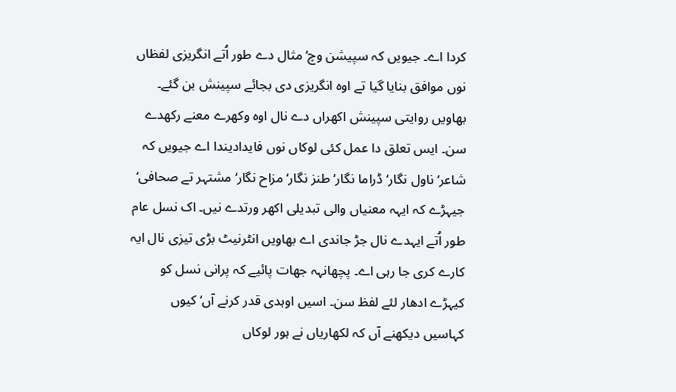کردا اے۔ جیویں کہ سپیشن وچ‘ مثال دے طور اُتے انگریزی لفظاں نوں موافق بنایا گیا تے اوہ انگریزی دی بجائے سپینش بن گئے۔ بھاویں روایتی سپینش اکھراں دے نال اوہ وکھرے معنے رکھدے سن۔ ایس تعلق دا عمل کئی لوکاں نوں فایدادیندا اے جیویں کہ شاعر‘ ناول نگار‘ ڈراما نگار‘ طنز نگار‘ مزاح نگار‘ مشتہر تے صحافی‘ جیہڑے کہ ایہہ معنیاں والی تبدیلی اکھر ورتدے نیں۔ اک نسل عام طور اُتے ایہدے نال جڑ جاندی اے بھاویں انٹرنیٹ بڑی تیزی نال ایہ کارے کری جا رہی اے۔ پچھانہہ جھات پائیے کہ پرانی نسل کو کیہڑے ادھار لئے لفظ سن۔ اسیں اوہدی قدر کرنے آں‘ کیوں کہاسیں دیکھنے آں کہ لکھاریاں نے ہور لوکاں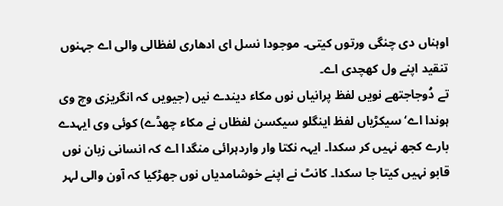اوہناں دی چنگی ورتوں کیتی۔ موجودا نسل ای ادھاری لفظالی والی اے جہنوں تنقید اپنے ول کھچدی اے۔
تے دُوجاجتھے نویں لفظ پرانیاں نوں مکاء دیندے نیں (جیویں کہ انگریزی وچ وی ہوندا اے‘ سیکڑیاں لفظ اینگلو سیکسن لفظاں نے مکاء چھڈے) کوئی وی ایہدے بارے کجھ نہیں کر سکدا۔ ایہہ نکتا وار واردہرائی منگدا اے کہ انسانی زبان نوں قابو نہیں کیتا جا سکدا۔ کانٹ نے اپنے خوشامدیاں نوں جھڑکیا کہ آون والی لہر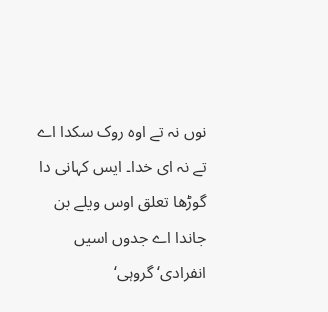نوں نہ تے اوہ روک سکدا اے تے نہ ای خدا۔ ایس کہانی دا گوڑھا تعلق اوس ویلے بن جاندا اے جدوں اسیں انفرادی‘ گروہی‘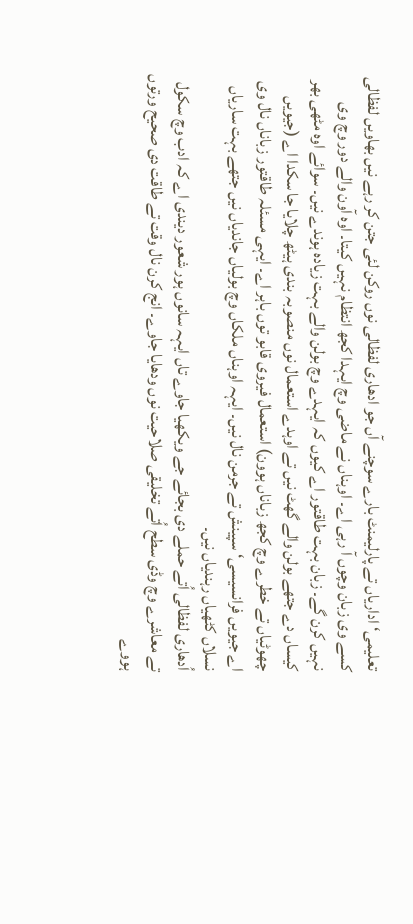تعلیمی‘ اداریاں تے پارلیمنٹ بارے سوچنے آں جو ادھاری لفظالی نوں روکن لئی جتن کر رہے نیں بھاویں لفظالی کسے وی زبان وچوں آ رہی اے۔ اوہناں نے ماضی وچ ایہدا کجھ انتظام نہیں کیتا۔ اوہ آون والے دور وچ وی نہیں کرن گے۔ زبان بہت طاقتور اے کیوں کہ ایہدے وچ بولن والے بہت زیادہ ہوندے نیں۔ سوائے اوہ مٹھی بھر کیساں دے جتھے بولن والے گھٹ نیں تے اوہدے استعمال نوں منصوبہ بندی ہیٹھ چلایا جا سکدا اے (جیویں چھوٹیاں تے خطرے وچ کجھ زباناں ہوون) استعمال فیروی قابو توں باہر اے۔ ایہی مسئلہ طاقتور زباناں نال وی اے جیویں فرانسیسی‘ سپینش تے جرمن نال نیں۔ ایہہ اوہناں ملکاں وچ بولیاں جاندیاں نیں جتھے بہت ساریاں نسلاں کٹھیاں رہندیاں نیں۔
اُدھاری لفظالی اُتے حملے دی بجائے جے ویکھیا جاوے تاں ایہہ سانوں ہور شعور دیندی اے کہ ادب وچ سکول تے معاشرے وچ وڈی سطح اُتے تخلیقی صلاحیت نوں ودھایا جاوے۔ انج کرن نال وقت تے طاقت دی صحیح ورتوں ہووے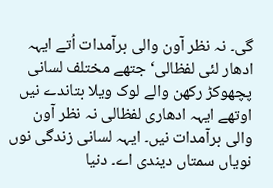گی۔ نہ نظر آون والی برآمدات اُتے ایہہ ادھار لئی لفظالی‘ جتھے مختلف لسانی پچھوکڑ رکھن والے لوک ویلا بتاندے نیں اوتھے ایہہ ادھاری لفظالی نہ نظر آون والی برآمدات نیں۔ ایہہ لسانی زندگی نوں نویاں سمتاں دیندی اے۔ دنیا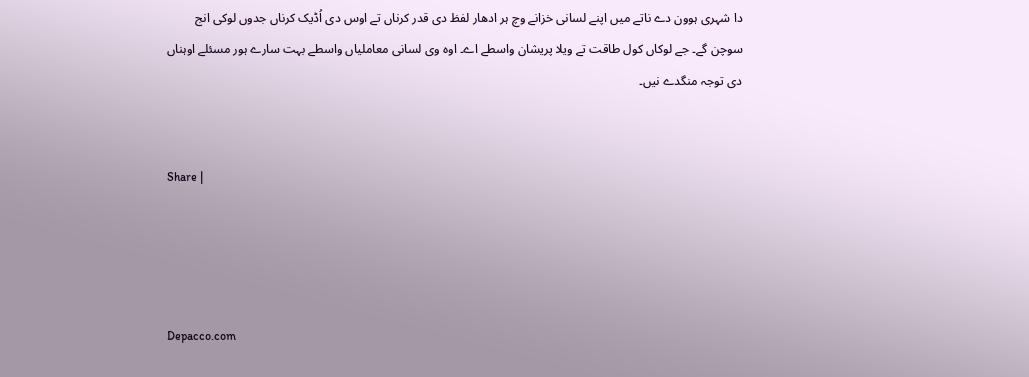دا شہری ہوون دے ناتے میں اپنے لسانی خزانے وچ ہر ادھار لفظ دی قدر کرناں تے اوس دی اُڈیک کرناں جدوں لوکی انج سوچن گے۔ جے لوکاں کول طاقت تے ویلا پریشان واسطے اے۔ اوہ وی لسانی معاملیاں واسطے بہت سارے ہور مسئلے اوہناں دی توجہ منگدے نیں۔


Share |




Depacco.com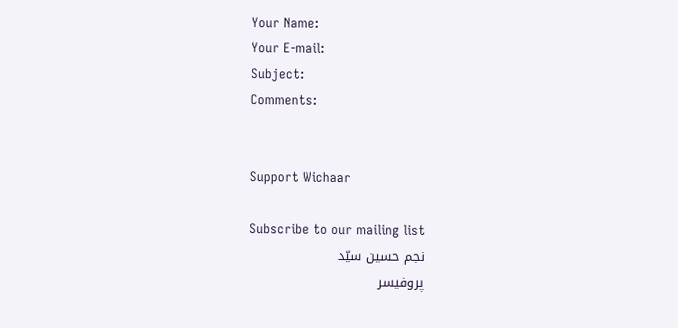Your Name:
Your E-mail:
Subject:
Comments:


Support Wichaar

Subscribe to our mailing list
نجم حسین سیّد
پروفیسر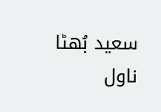سعید بُھٹا
ناول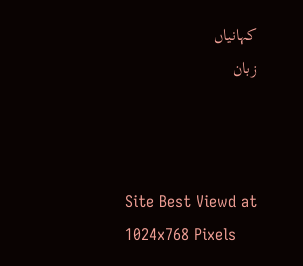کہانیاں
زبان



Site Best Viewd at 1024x768 Pixels